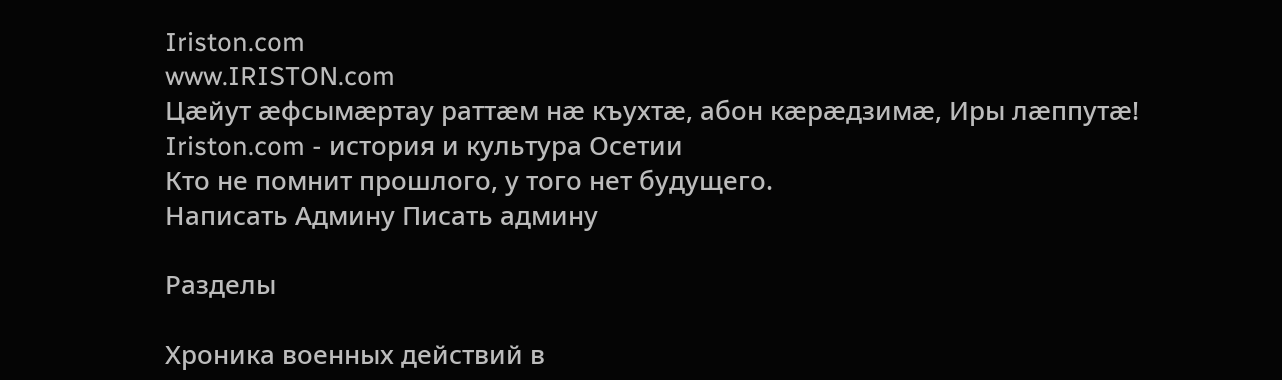Iriston.com
www.IRISTON.com
Цæйут æфсымæртау раттæм нæ къухтæ, абон кæрæдзимæ, Иры лæппутæ!
Iriston.com - история и культура Осетии
Кто не помнит прошлого, у того нет будущего.
Написать Админу Писать админу

Разделы

Хроника военных действий в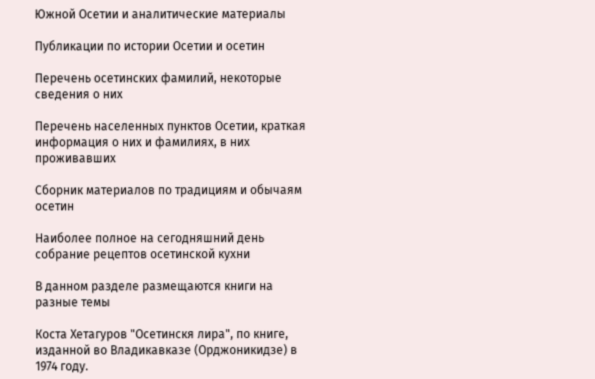Южной Осетии и аналитические материалы

Публикации по истории Осетии и осетин

Перечень осетинских фамилий, некоторые сведения о них

Перечень населенных пунктов Осетии, краткая информация о них и фамилиях, в них проживавших

Сборник материалов по традициям и обычаям осетин

Наиболее полное на сегодняшний день собрание рецептов осетинской кухни

В данном разделе размещаются книги на разные темы

Коста Хетагуров "Осетинскя лира", по книге, изданной во Владикавказе (Орджоникидзе) в 1974 году.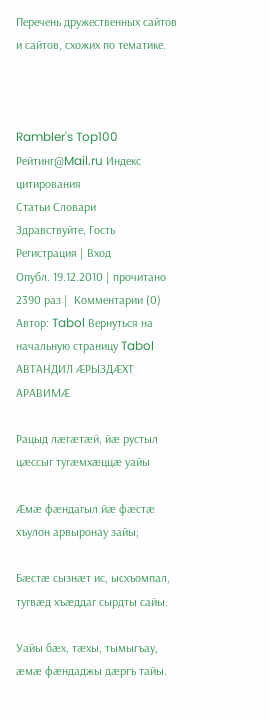Перечень дружественных сайтов и сайтов, схожих по тематике.



Rambler's Top100 Рейтинг@Mail.ru Индекс цитирования
Статьи Словари
Здравствуйте, Гость
Регистрация | Вход
Опубл. 19.12.2010 | прочитано 2390 раз |  Комментарии (0)     Автор: Tabol Вернуться на начальную страницу Tabol
АВТАНДИЛ ÆРЫЗДÆХТ АРАВИМÆ

Рацыд лæгæтæй, йæ рустыл цæссыг тугæмхæццæ уайы

Æмæ фæндагыл йæ фæстæ хъулон арвыронау зайы;

Бæстæ сызнæт ис, ысхъомпал, тугвæд хъæддаг сырдты сайы.

Уайы бæх, тæхы, тымыгъау, æмæ фæндаджы дæргъ тайы.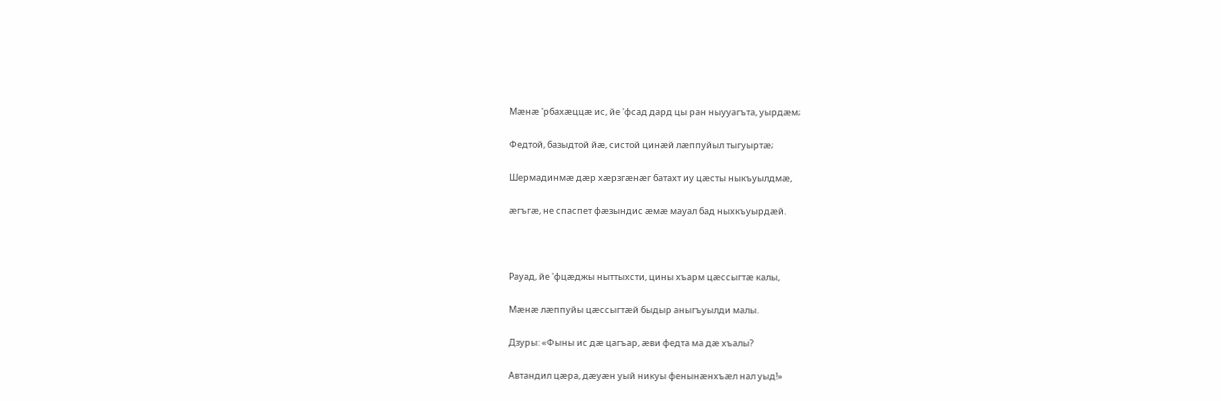Мæнæ 'рбахæццæ ис, йе 'фсад дард цы ран ныууагъта, уырдæм;

Федтой, базыдтой йæ, систой цинæй лæппуйыл тыгуыртæ;

Шермадинмæ дæр хæрзгæнæг батахт иу цæсты ныкъуылдмæ,

æгъгæ, не спаспет фæзындис æмæ мауал бад ныхкъуырдæй.



Рауад, йе 'фцæджы ныттыхсти, цины хъарм цæссыгтæ калы,

Мæнæ лæппуйы цæссыгтæй быдыр аныгъуылди малы.

Дзуры: «Фыны ис дæ цагъар, æви федта ма дæ хъалы?

Автандил цæра, дæуæн уый никуы фенынæнхъæл нал уыд!»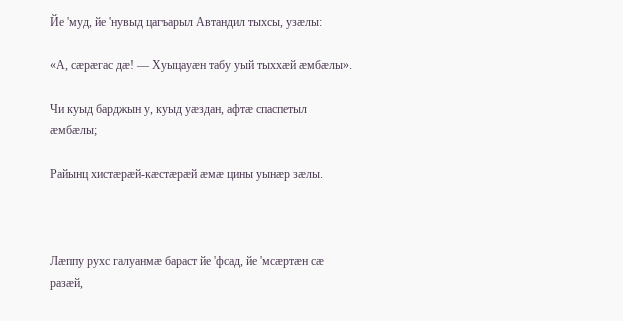Йе 'муд, йе 'нувыд цагъарыл Автандил тыхсы, узæлы:

«А, сæрæгас дæ! — Хуыцауæн табу уый тыххæй æмбæлы».

Чи куыд барджын у, куыд уæздан, афтæ спаспетыл æмбæлы;

Райынц хистæрæй-кæстæрæй æмæ цины уынæр зæлы.



Лæппу рухс галуанмæ бараст йе 'фсад, йе 'мсæртæн сæ разæй,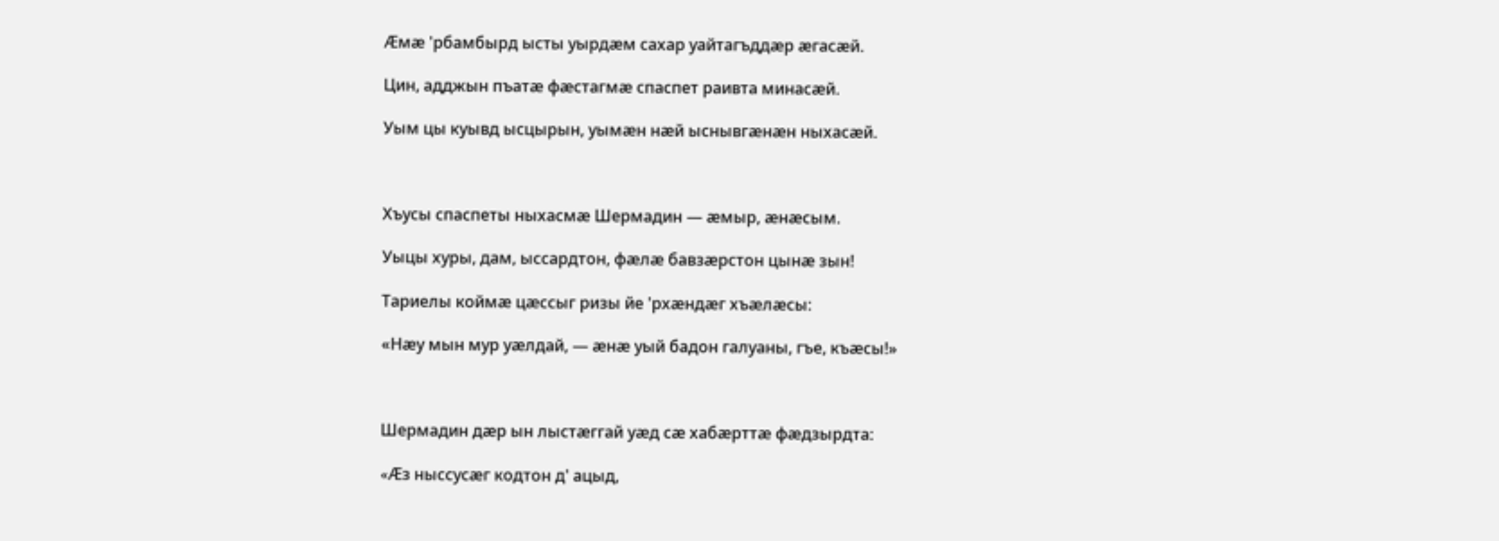Æмæ 'рбамбырд ысты уырдæм сахар уайтагъддæр æгасæй.

Цин, адджын пъатæ фæстагмæ спаспет раивта минасæй.

Уым цы куывд ысцырын, уымæн нæй ыснывгæнæн ныхасæй.



Хъусы спаспеты ныхасмæ Шермадин — æмыр, æнæсым.

Уыцы хуры, дам, ыссардтон, фæлæ бавзæрстон цынæ зын!

Тариелы коймæ цæссыг ризы йе 'рхæндæг хъæлæсы:

«Нæу мын мур уæлдай, — æнæ уый бадон галуаны, гъе, къæсы!»



Шермадин дæр ын лыстæггай уæд сæ хабæрттæ фæдзырдта:

«Æз ныссусæг кодтон д' ацыд,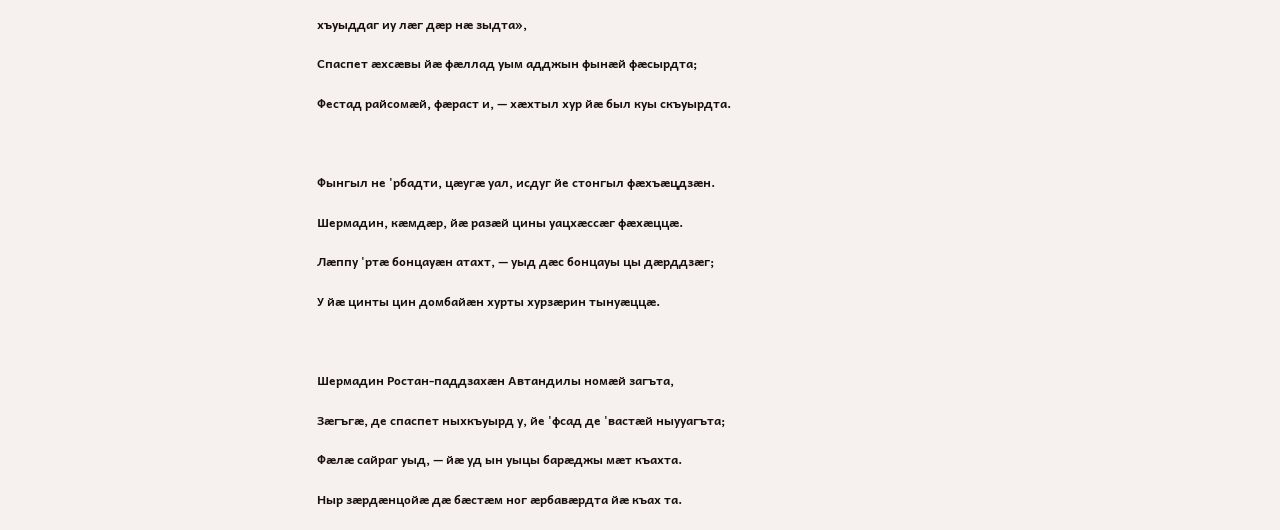хъуыддаг иу лæг дæр нæ зыдта»,

Спаспет æхсæвы йæ фæллад уым адджын фынæй фæсырдта;

Фестад райсомæй, фæраст и, — хæхтыл хур йæ был куы скъуырдта.



Фынгыл не 'рбадти, цæугæ уал, исдуг йе стонгыл фæхъæцдзæн.

Шермадин, кæмдæр, йæ разæй цины уацхæссæг фæхæццæ.

Лæппу 'ртæ бонцауæн атахт, — уыд дæс бонцауы цы дæрддзæг;

У йæ цинты цин домбайæн хурты хурзæрин тынуæццæ.



Шермадин Ростан-паддзахæн Автандилы номæй загъта,

Зæгъгæ, де спаспет ныхкъуырд у, йе 'фсад де 'вастæй ныууагъта;

Фæлæ сайраг уыд, — йæ уд ын уыцы барæджы мæт къахта.

Ныр зæрдæнцойæ дæ бæстæм ног æрбавæрдта йæ къах та.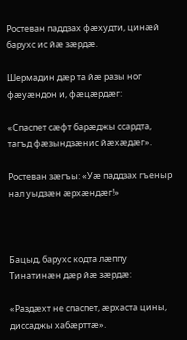Ростеван паддзах фæхудти, цинæй барухс ис йæ зæрдæ.

Шермадин дæр та йæ разы ног фæуæндон и, фæцæрдæг:

«Спаспет сæфт барæджы ссардта, тагъд фæзындзæнис йæхæдæг».

Ростеван зæгъы: «Уæ паддзах гъеныр нал уыдзæн æрхæндæг!»



Бацыд, барухс кодта лæппу Тинатинæн дæр йæ зæрдæ:

«Раздæхт не спаспет, æрхаста цины, диссаджы хабæрттæ».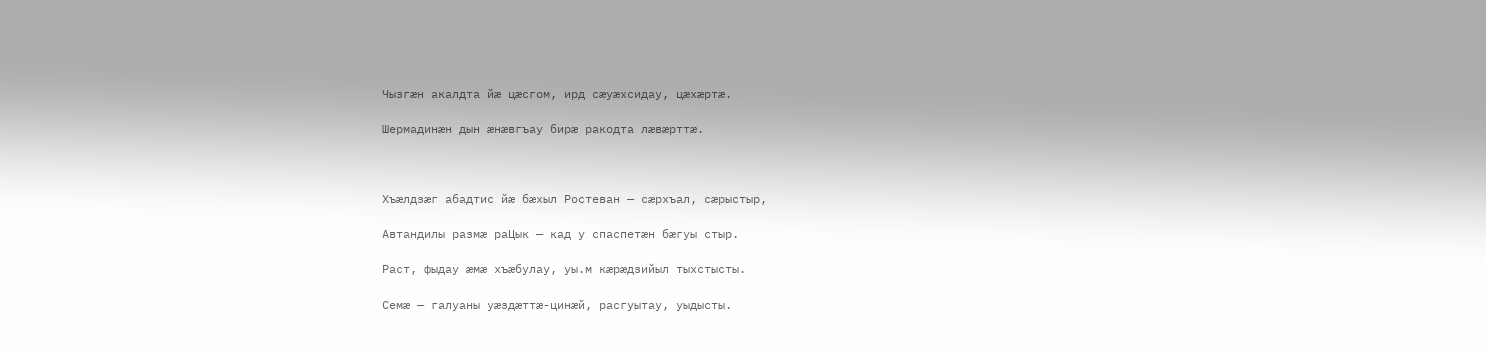Чызгæн акалдта йæ цæсгом, ирд сæуæхсидау, цæхæртæ.

Шермадинæн дын æнæвгъау бирæ ракодта лæвæрттæ.



Хъæлдзæг абадтис йæ бæхыл Ростеван — сæрхъал, сæрыстыр,

Автандилы размæ раЦык — кад у спаспетæн бæгуы стыр.

Раст, фыдау æмæ хъæбулау, уы.м кæрæдзийыл тыхстысты.

Семæ — галуаны уæздæттæ-цинæй, расгуытау, уыдысты.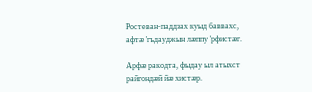Ростеван-паддзах куыд баввахс, афтæ 'гъдауджын лæппу 'рфистæг.

Арфæ ракодта, фыдау ыл атыхст райгондæй йæ хистæр.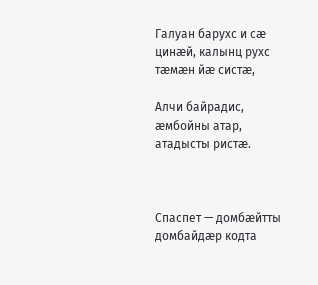Галуан барухс и сæ цинæй, калынц рухс тæмæн йæ систæ,

Алчи байрадис, æмбойны атар, атадысты ристæ.



Спаспет — домбæйтты домбайдæр кодта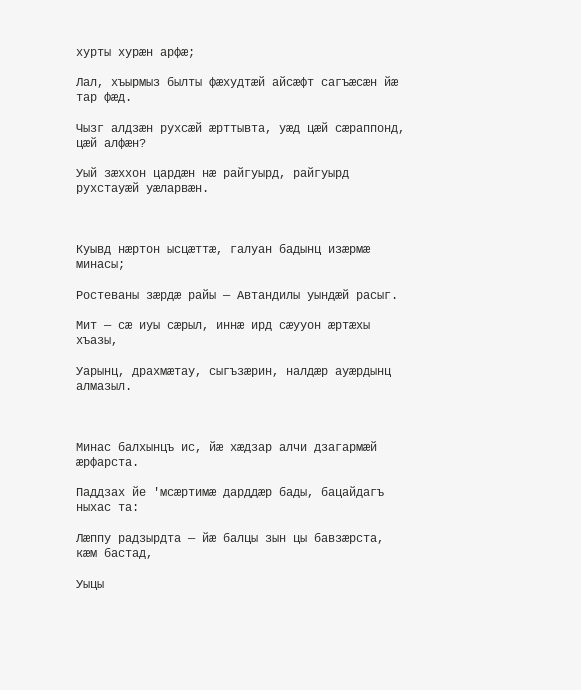хурты хурæн арфæ;

Лал, хъырмыз былты фæхудтæй айсæфт сагъæсæн йæ тар фæд.

Чызг алдзæн рухсæй æрттывта, уæд цæй сæраппонд, цæй алфæн?

Уый зæххон цардæн нæ райгуырд, райгуырд рухстауæй уæларвæн.



Куывд нæртон ысцæттæ, галуан бадынц изæрмæ минасы;

Ростеваны зæрдæ райы — Автандилы уындæй расыг.

Мит — сæ иуы сæрыл, иннæ ирд сæууон æртæхы хъазы,

Уарынц, драхмæтау, сыгъзæрин, налдæр ауæрдынц алмазыл.



Минас балхынцъ ис, йæ хæдзар алчи дзагармæй æрфарста.

Паддзах йе 'мсæртимæ дарддæр бады, бацайдагъ ныхас та:

Лæппу радзырдта — йæ балцы зын цы бавзæрста, кæм бастад,

Уыцы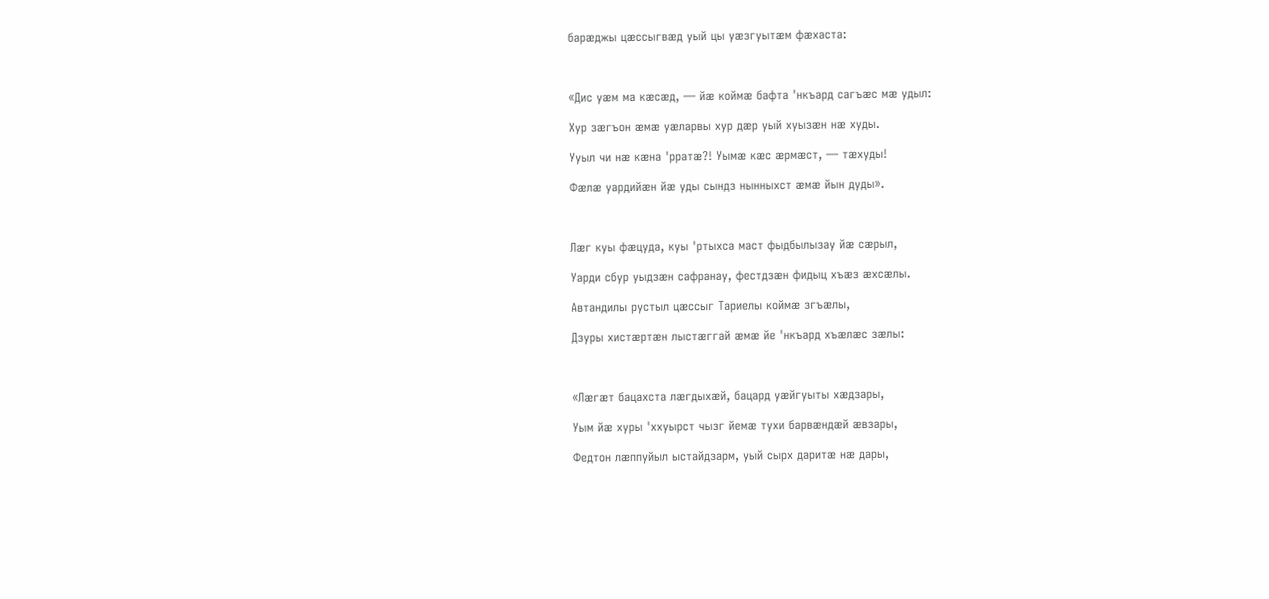барæджы цæссыгвæд уый цы уæзгуытæм фæхаста:



«Дис уæм ма кæсæд, — йæ коймæ бафта 'нкъард сагъæс мæ удыл:

Хур зæгъон æмæ уæларвы хур дæр уый хуызæн нæ худы.

Ууыл чи нæ кæна 'рратæ?! Уымæ кæс æрмæст, — тæхуды!

Фæлæ уардийæн йæ уды сындз нынныхст æмæ йын дуды».



Лæг куы фæцуда, куы 'ртыхса маст фыдбылызау йæ сæрыл,

Уарди сбур уыдзæн сафранау, фестдзæн фидыц хъæз æхсæлы.

Автандилы рустыл цæссыг Тариелы коймæ згъæлы,

Дзуры хистæртæн лыстæггай æмæ йе 'нкъард хъæлæс зæлы:



«Лæгæт бацахста лæгдыхæй, бацард уæйгуыты хæдзары,

Уым йæ хуры 'ххуырст чызг йемæ тухи барвæндæй æвзары,

Федтон лæппуйыл ыстайдзарм, уый сырх даритæ нæ дары,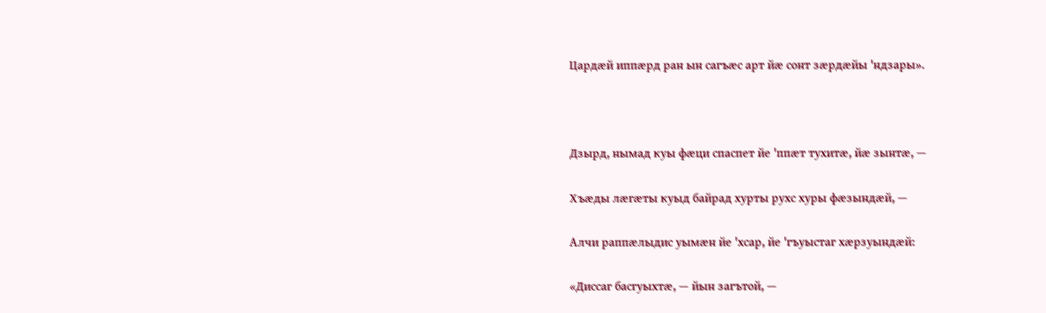Цардæй иппæрд ран ын сагъæс арт йæ сонт зæрдæйы 'ндзары».



Дзырд, нымад куы фæци спаспет йе 'ппæт тухитæ, йæ зынтæ, —

Хъæды лæгæты куыд байрад хурты рухс хуры фæзындæй, —

Алчи раппæлыдис уымæн йе 'хсар, йе 'гъуыстаг хæрзуындæй:

«Диссаг басгуыхтæ, — йын загътой, —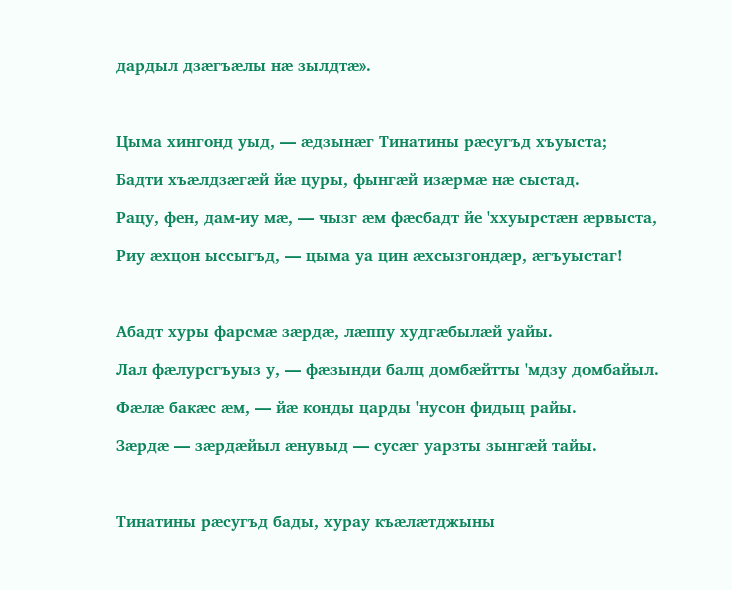дардыл дзæгъæлы нæ зылдтæ».



Цыма хингонд уыд, — æдзынæг Тинатины рæсугъд хъуыста;

Бадти хъæлдзæгæй йæ цуры, фынгæй изæрмæ нæ сыстад.

Рацу, фен, дам-иу мæ, — чызг æм фæсбадт йе 'ххуырстæн æрвыста,

Риу æхцон ыссыгъд, — цыма уа цин æхсызгондæр, æгъуыстаг!



Абадт хуры фарсмæ зæрдæ, лæппу худгæбылæй уайы.

Лал фæлурсгъуыз у, — фæзынди балц домбæйтты 'мдзу домбайыл.

Фæлæ бакæс æм, — йæ конды царды 'нусон фидыц райы.

Зæрдæ — зæрдæйыл æнувыд — сусæг уарзты зынгæй тайы.



Тинатины рæсугъд бады, хурау къæлæтджыны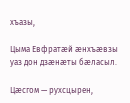хъазы,

Цыма Евфратæй æнхъæвзы уаз дон дзæнæты бæласыл.

Цæсгом — рухсцырен,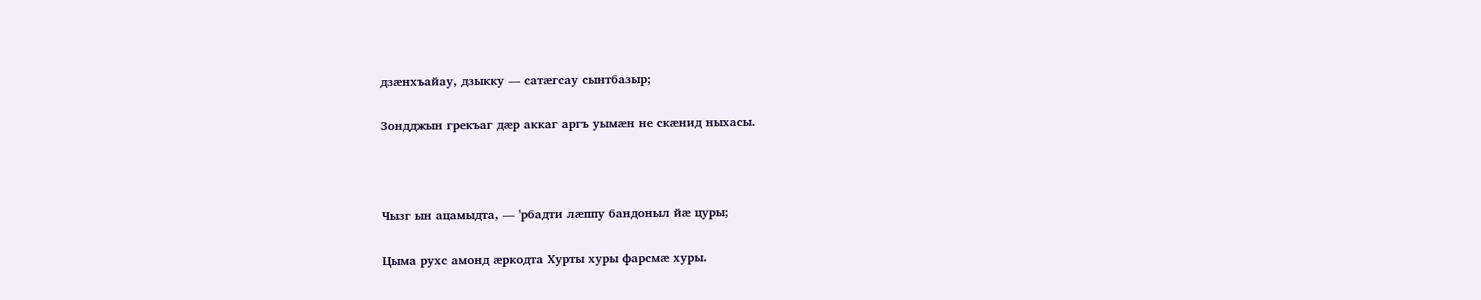дзæнхъайау, дзыкку — сатæгсау сынтбазыр;

Зондджын грекъаг дæр аккаг аргъ уымæн не скæнид ныхасы.



Чызг ын ацамыдта, — 'рбадти лæппу бандоныл йæ цуры;

Цыма рухс амонд æркодта Хурты хуры фарсмæ хуры.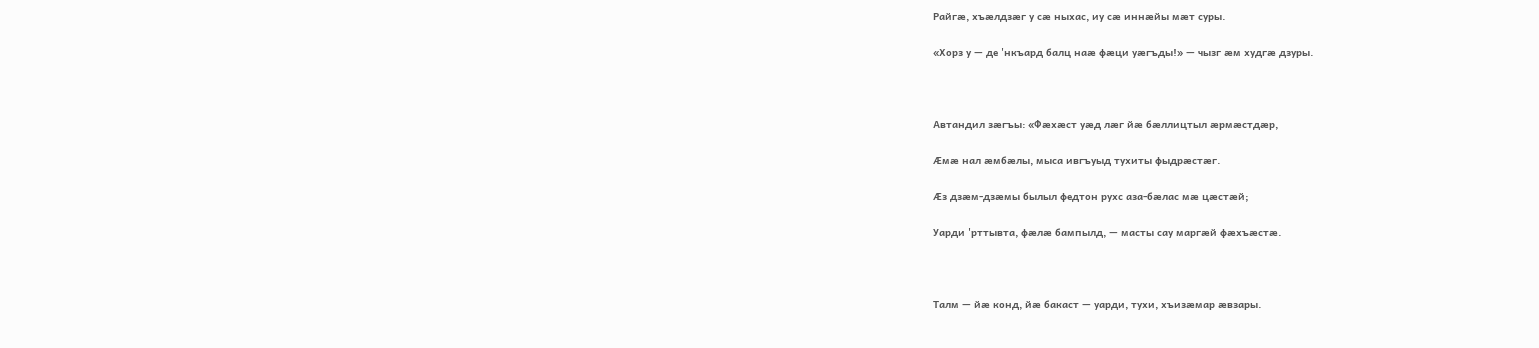Райгæ, хъæлдзæг у сæ ныхас, иу сæ иннæйы мæт суры.

«Хорз у — де 'нкъард балц наæ фæци уæгъды!» — чызг æм худгæ дзуры.



Автандил зæгъы: «Фæхæст уæд лæг йæ бæллицтыл æрмæстдæр,

Æмæ нал æмбæлы, мыса ивгъуыд тухиты фыдрæстæг.

Æз дзæм-дзæмы былыл федтон рухс аза-бæлас мæ цæстæй;

Уарди 'рттывта, фæлæ бампылд, — масты сау маргæй фæхъæстæ.



Талм — йæ конд, йæ бакаст — уарди, тухи, хъизæмар æвзары.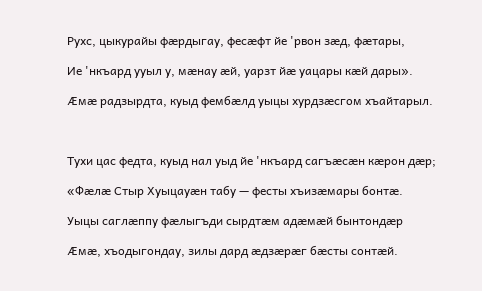Рухс, цыкурайы фæрдыгау, фесæфт йе 'рвон зæд, фæтары,

Ие 'нкъард ууыл у, мæнау æй, уарзт йæ уацары кæй дары».

Æмæ радзырдта, куыд фембæлд уыцы хурдзæсгом хъайтарыл.



Тухи цас федта, куыд нал уыд йе 'нкъард сагъæсæн кæрон дæр;

«Фæлæ Стыр Хуыцауæн табу — фесты хъизæмары бонтæ.

Уыцы саглæппу фæлыгъди сырдтæм адæмæй бынтондæр

Æмæ, хъодыгондау, зилы дард æдзæрæг бæсты сонтæй.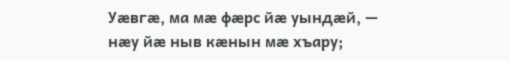Уæвгæ, ма мæ фæрс йæ уындæй, — нæу йæ ныв кæнын мæ хъару;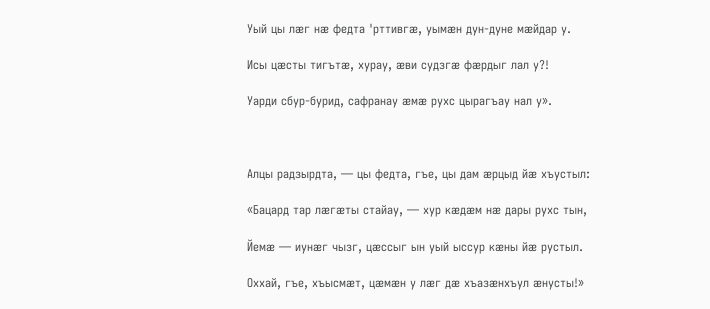Уый цы лæг нæ федта 'рттивгæ, уымæн дун-дуне мæйдар у.

Исы цæсты тигътæ, хурау, æви судзгæ фæрдыг лал у?!

Уарди сбур-бурид, сафранау æмæ рухс цырагъау нал у».



Алцы радзырдта, — цы федта, гъе, цы дам æрцыд йæ хъустыл:

«Бацард тар лæгæты стайау, — хур кæдæм нæ дары рухс тын,

Йемæ — иунæг чызг, цæссыг ын уый ыссур кæны йæ рустыл.

Оххай, гъе, хъысмæт, цæмæн у лæг дæ хъазæнхъул æнусты!»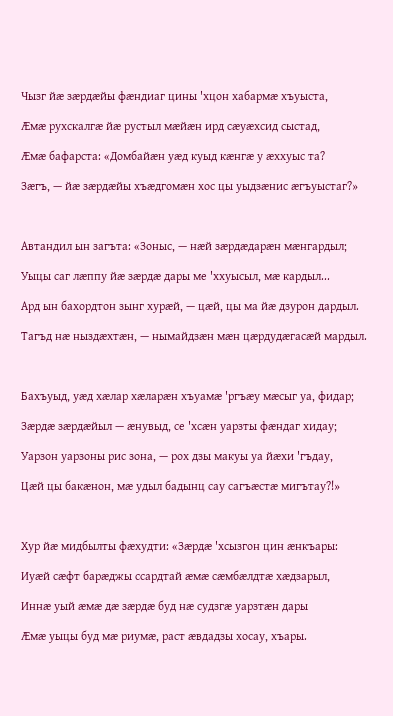Чызг йæ зæрдæйы фæндиаг цины 'хцон хабармæ хъуыста,

Æмæ рухскалгæ йæ рустыл мæйæн ирд сæуæхсид сыстад,

Æмæ бафарста: «Домбайæн уæд куыд кæнгæ у æххуыс та?

Зæгъ, — йæ зæрдæйы хъæдгомæн хос цы уыдзæнис æгъуыстаг?»



Автандил ын загъта: «Зоныс, — нæй зæрдæдарæн мæнгардыл;

Уыцы саг лæппу йæ зæрдæ дары ме 'ххуысыл, мæ кардыл...

Ард ын бахордтон зынг хурæй, — цæй, цы ма йæ дзурон дардыл.

Тагъд нæ ныздæхтæн, — нымайдзæн мæн цæрдудæгасæй мардыл.



Бахъуыд, уæд хæлар хæларæн хъуамæ 'ргъæу мæсыг уа, фидар;

Зæрдæ зæрдæйыл — æнувыд, се 'хсæн уарзты фæндаг хидау;

Уарзон уарзоны рис зона, — рох дзы макуы уа йæхи 'гъдау,

Цæй цы бакæнон, мæ удыл бадынц сау сагъæстæ мигътау?!»



Хур йæ мидбылты фæхудти: «Зæрдæ 'хсызгон цин æнкъары:

Иуæй сæфт барæджы ссардтай æмæ сæмбæлдтæ хæдзарыл,

Иннæ уый æмæ дæ зæрдæ буд нæ судзгæ уарзтæн дары

Æмæ уыцы буд мæ риумæ, раст æвдадзы хосау, хъары.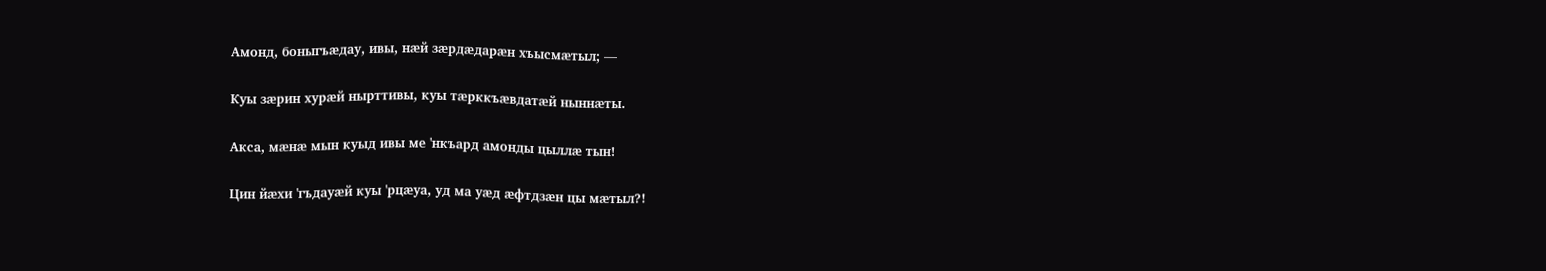Амонд, боныгъæдау, ивы, нæй зæрдæдарæн хъысмæтыл; —

Куы зæрин хурæй нырттивы, куы тæрккъæвдатæй ныннæты.

Акса, мæнæ мын куыд ивы ме 'нкъард амонды цыллæ тын!

Цин йæхи 'гъдауæй куы 'рцæуа, уд ма уæд æфтдзæн цы мæтыл?!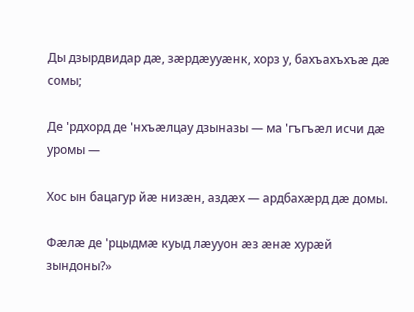Ды дзырдвидар дæ, зæрдæууæнк, хорз у, бахъахъхъæ дæ сомы;

Де 'рдхорд де 'нхъæлцау дзыназы — ма 'гъгъæл исчи дæ уромы —

Хос ын бацагур йæ низæн, аздæх — ардбахæрд дæ домы.

Фæлæ де 'рцыдмæ куыд лæууон æз æнæ хурæй зындоны?»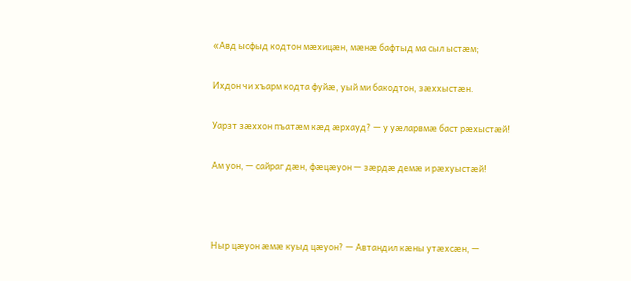«Авд ысфыд кодтон мæхицæн, мæнæ бафтыд ма сыл ыстæм;

Ихдон чи хъарм кодта фуйæ, уый ми бакодтон, зæххыстæн.

Уарзт зæххон пъатæм кæд æрхауд? — у уæларвмæ баст рæхыстæй!

Ам уон, — сайраг дæн, фæцæуон — зæрдæ демæ и рæхуыстæй!



Ныр цæуон æмæ куыд цæуон? — Автандил кæны утæхсæн, —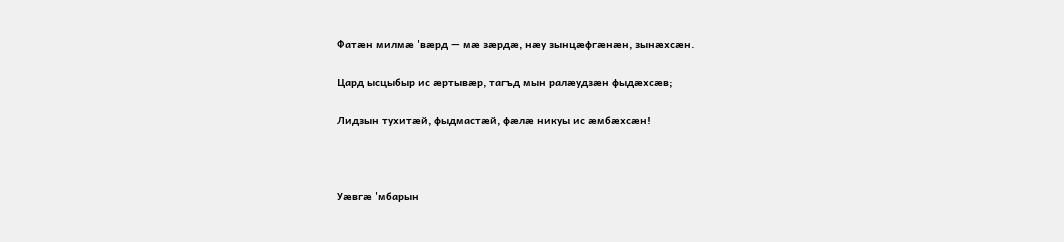Фатæн милмæ 'вæрд — мæ зæрдæ, нæу зынцæфгæнæн, зынæхсæн.

Цард ысцыбыр ис æртывæр, тагъд мын ралæудзæн фыдæхсæв;

Лидзын тухитæй, фыдмастæй, фæлæ никуы ис æмбæхсæн!



Уæвгæ 'мбарын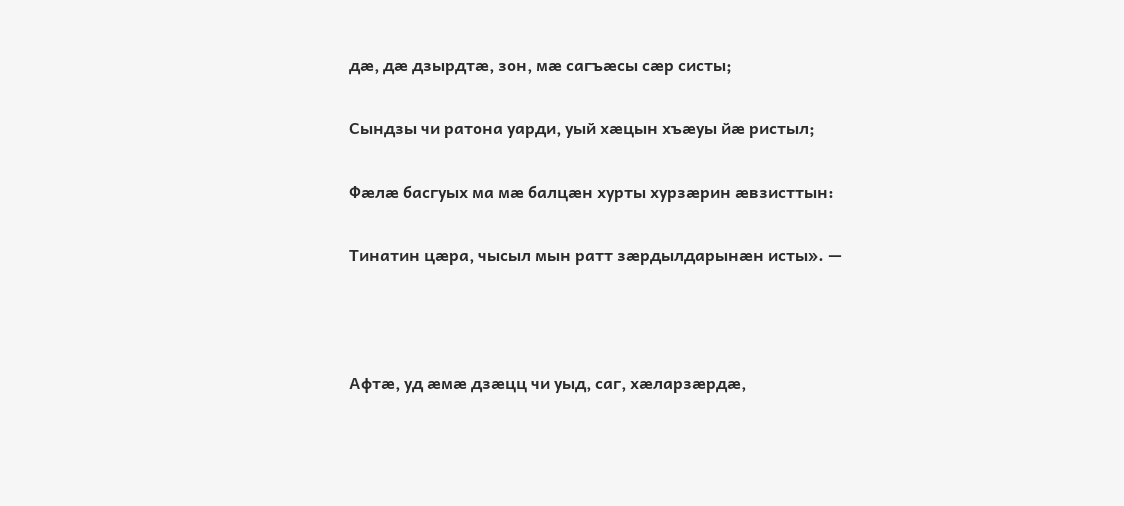дæ, дæ дзырдтæ, зон, мæ сагъæсы сæр систы;

Сындзы чи ратона уарди, уый хæцын хъæуы йæ ристыл;

Фæлæ басгуых ма мæ балцæн хурты хурзæрин æвзисттын:

Тинатин цæра, чысыл мын ратт зæрдылдарынæн исты». —



Афтæ, уд æмæ дзæцц чи уыд, саг, хæларзæрдæ,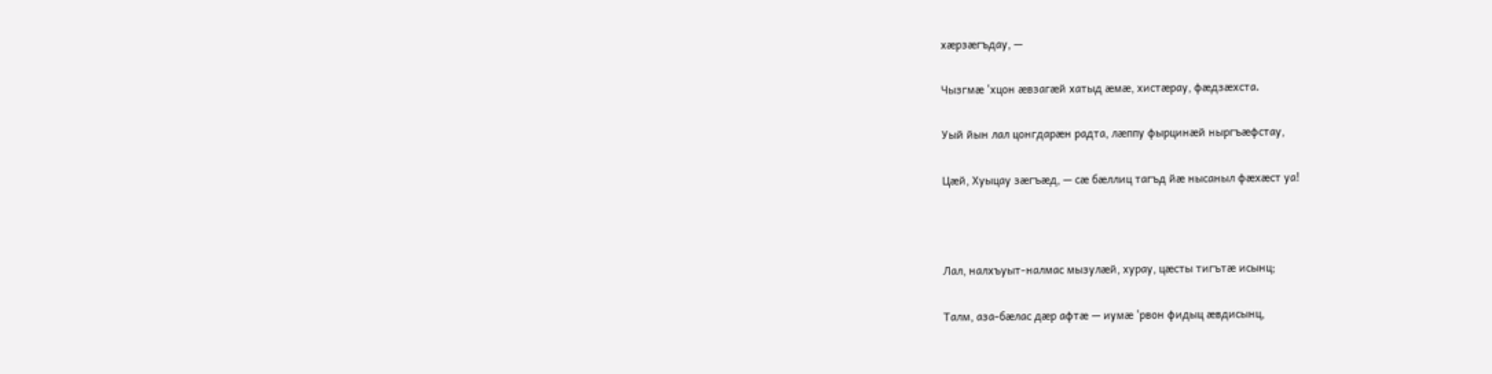хæрзæгъдау, —

Чызгмæ 'хцон æвзагæй хатыд æмæ, хистæрау, фæдзæхста.

Уый йын лал цонгдарæн радта, лæппу фырцинæй ныргъæфстау,

Цæй, Хуыцау зæгъæд, — сæ бæллиц тагъд йæ нысаныл фæхæст уа!



Лал, налхъуыт-налмас мызулæй, хурау, цæсты тигътæ исынц;

Талм, аза-бæлас дæр афтæ — иумæ 'рвон фидыц æвдисынц,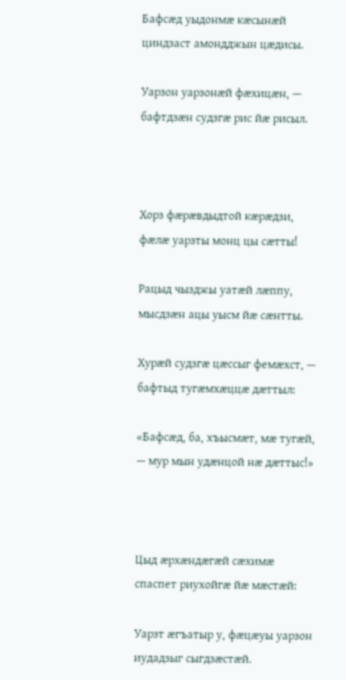Бафсæд уыдонмæ кæсынæй циндзаст амондджын цæдисы.

Уарзон уарзонæй фæхицæн, — бафтдзæн судзгæ рис йæ рисыл.



Хорз фæрæвдыдтой кæрæдзи, фæлæ уарзты монц цы сæтты!

Рацыд чызджы уатæй лæппу, мысдзæн ацы уысм йæ сæнтты.

Хурæй судзгæ цæссыг фемæхст, — бафтыд тугæмхæццæ дæттыл:

«Бафсæд, ба, хъысмæт, мæ тугæй, — мур мын удæнцой нæ дæттыс!»



Цыд æрхæндæгæй сæхимæ спаспет риухойгæ йæ мæстæй:

Уарзт æгъатыр у, фæцæуы уарзон иудадзыг сыгдзæстæй.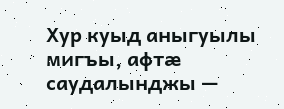Хур куыд аныгуылы мигъы, афтæ саудалынджы —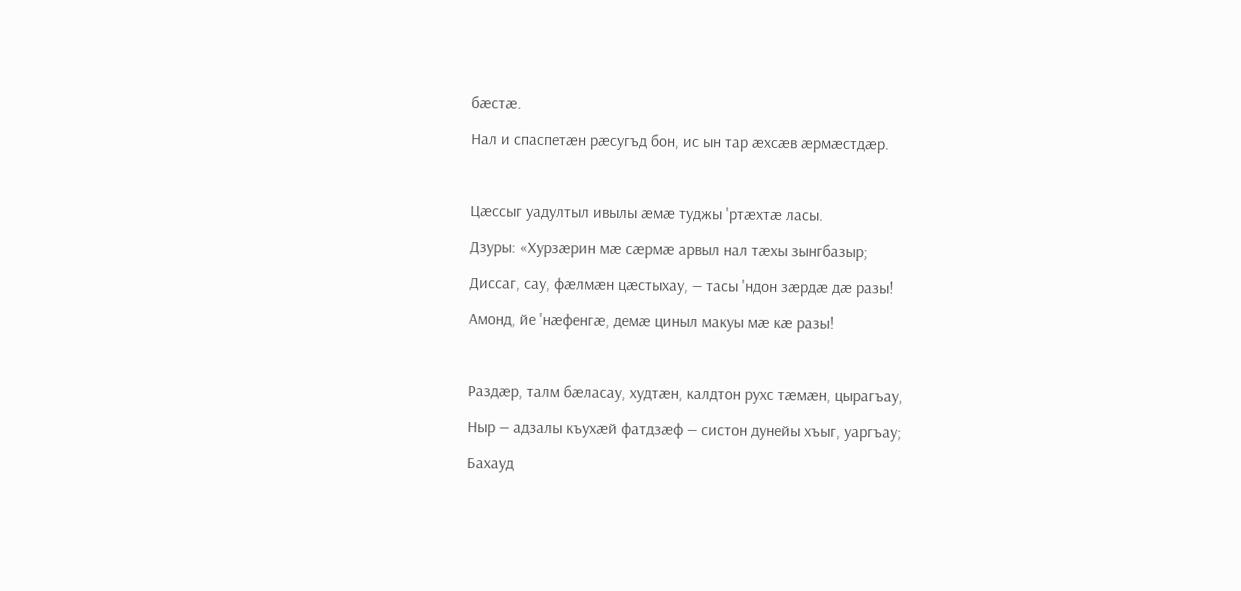бæстæ.

Нал и спаспетæн рæсугъд бон, ис ын тар æхсæв æрмæстдæр.



Цæссыг уадултыл ивылы æмæ туджы 'ртæхтæ ласы.

Дзуры: «Хурзæрин мæ сæрмæ арвыл нал тæхы зынгбазыр;

Диссаг, сау, фæлмæн цæстыхау, — тасы 'ндон зæрдæ дæ разы!

Амонд, йе 'нæфенгæ, демæ циныл макуы мæ кæ разы!



Раздæр, талм бæласау, худтæн, калдтон рухс тæмæн, цырагъау,

Ныр — адзалы къухæй фатдзæф — систон дунейы хъыг, уаргъау;

Бахауд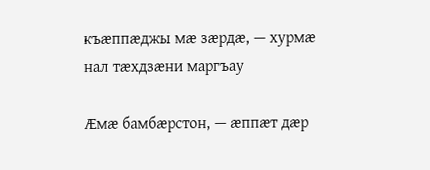къæппæджы мæ зæрдæ, — хурмæ нал тæхдзæни маргъау

Æмæ бамбæрстон, — æппæт дæр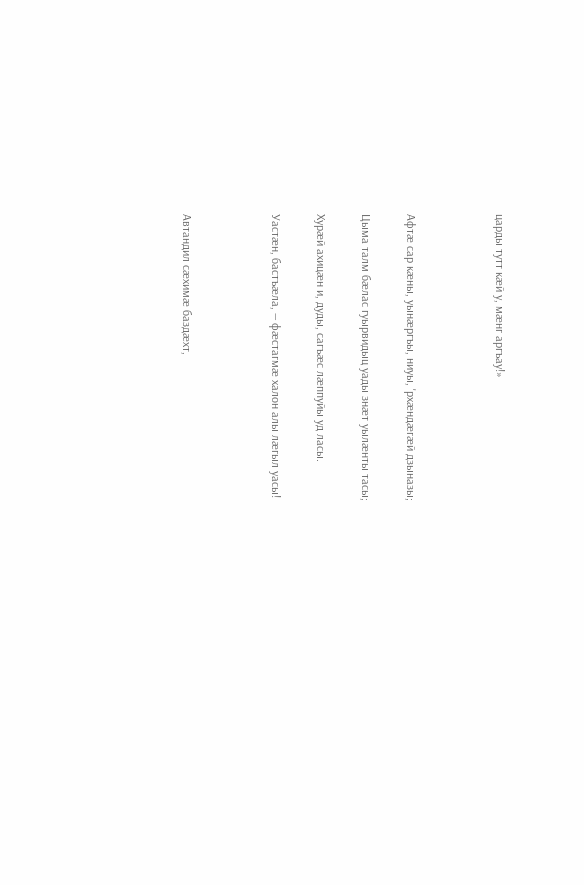царды тутт кæй у, мæнг аргъау!»



Афтæ сар кæны, уынæргъы, ниуы, 'рхæндæгæй дзыназы;

Цыма талм бæлас гуырвидыц уады знæт уылæнты тасы;

Хурæй ахицæн и, дуды, сагъæс лæппуйы уд ласы.

Уастæн, бастъæла, — фæстагмæ халон алы лæгыл уасы!



Автандил сæхимæ баздæхт,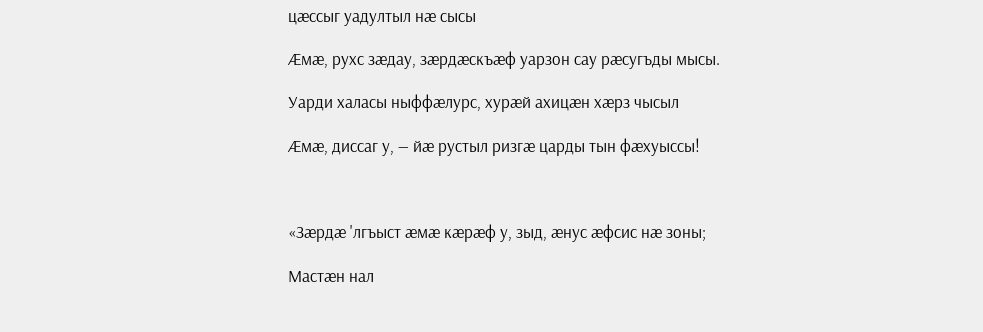цæссыг уадултыл нæ сысы

Æмæ, рухс зæдау, зæрдæскъæф уарзон сау рæсугъды мысы.

Уарди халасы ныффæлурс, хурæй ахицæн хæрз чысыл

Æмæ, диссаг у, — йæ рустыл ризгæ царды тын фæхуыссы!



«Зæрдæ 'лгъыст æмæ кæрæф у, зыд, æнус æфсис нæ зоны;

Мастæн нал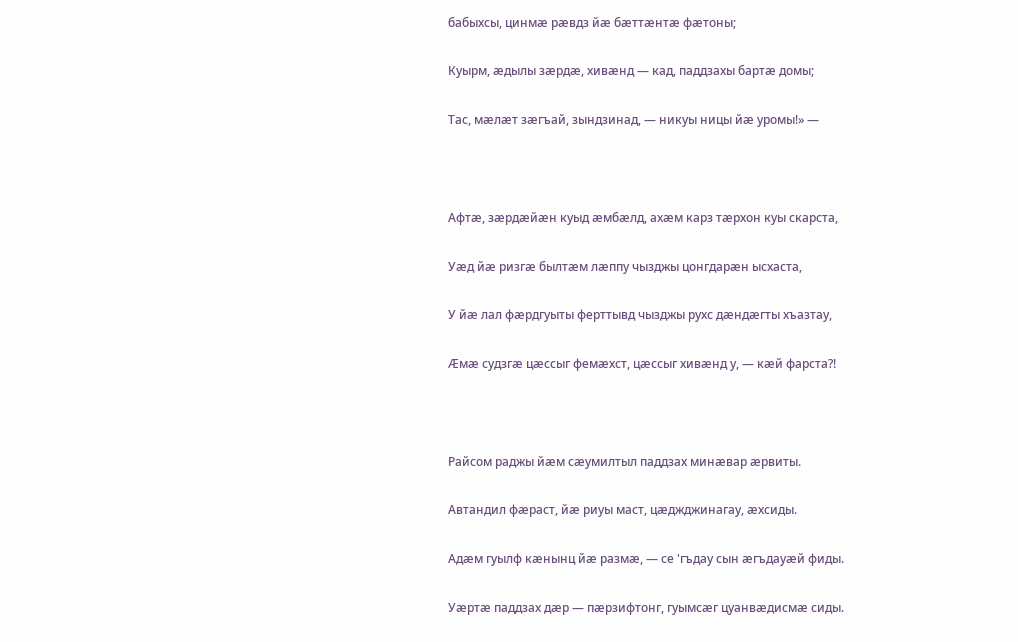бабыхсы, цинмæ рæвдз йæ бæттæнтæ фæтоны;

Куырм, æдылы зæрдæ, хивæнд — кад, паддзахы бартæ домы;

Тас, мæлæт зæгъай, зындзинад, — никуы ницы йæ уромы!» —



Афтæ, зæрдæйæн куыд æмбæлд, ахæм карз тæрхон куы скарста,

Уæд йæ ризгæ былтæм лæппу чызджы цонгдарæн ысхаста,

У йæ лал фæрдгуыты ферттывд чызджы рухс дæндæгты хъазтау,

Æмæ судзгæ цæссыг фемæхст, цæссыг хивæнд у, — кæй фарста?!



Райсом раджы йæм сæумилтыл паддзах минæвар æрвиты.

Автандил фæраст, йæ риуы маст, цæджджинагау, æхсиды.

Адæм гуылф кæнынц йæ размæ, — се 'гъдау сын æгъдауæй фиды.

Уæртæ паддзах дæр — пæрзифтонг, гуымсæг цуанвæдисмæ сиды.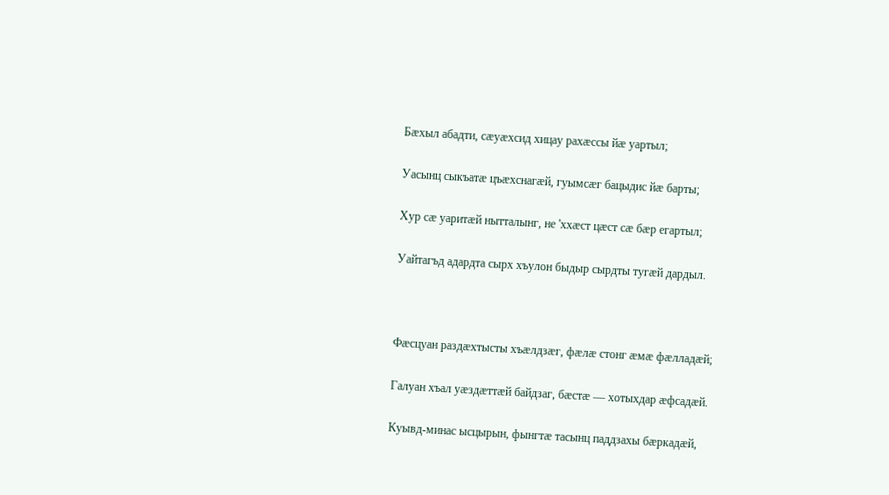Бæхыл абадти, сæуæхсид хицау рахæссы йæ уартыл;

Уасынц сыкъатæ цъæхснагæй, гуымсæг бацыдис йæ барты;

Хур сæ уаритæй нытталынг, не 'ххæст цæст сæ бæр егартыл;

Уайтагъд адардта сырх хъулон быдыр сырдты тугæй дардыл.



Фæсцуан раздæхтысты хъæлдзæг, фæлæ стонг æмæ фæлладæй;

Галуан хъал уæздæттæй байдзаг, бæстæ — хотыхдар æфсадæй.

Куывд-минас ысцырын, фынгтæ тасынц паддзахы бæркадæй,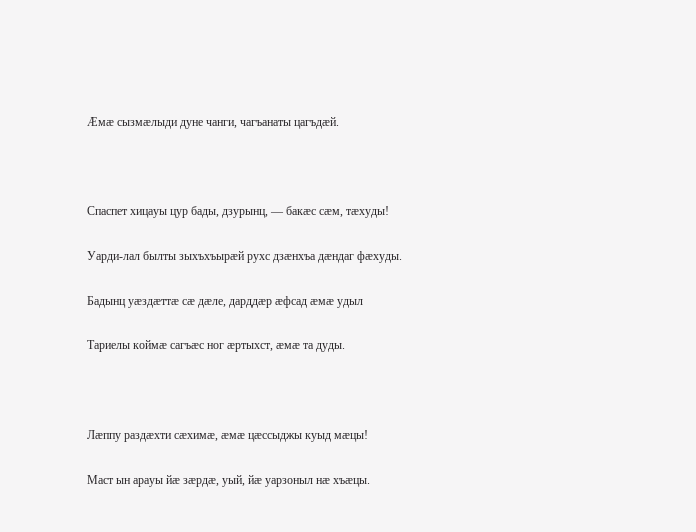Æмæ сызмæлыди дуне чанги, чагъанаты цагъдæй.



Спаспет хицауы цур бады, дзурынц, — бакæс сæм, тæхуды!

Уарди-лал былты зыхъхъырæй рухс дзæнхъа дæндаг фæхуды.

Бадынц уæздæттæ сæ дæле, дарддæр æфсад æмæ удыл

Тариелы коймæ сагъæс ног æртыхст, æмæ та дуды.



Лæппу раздæхти сæхимæ, æмæ цæссыджы куыд мæцы!

Маст ын арауы йæ зæрдæ, уый, йæ уарзоныл нæ хъæцы.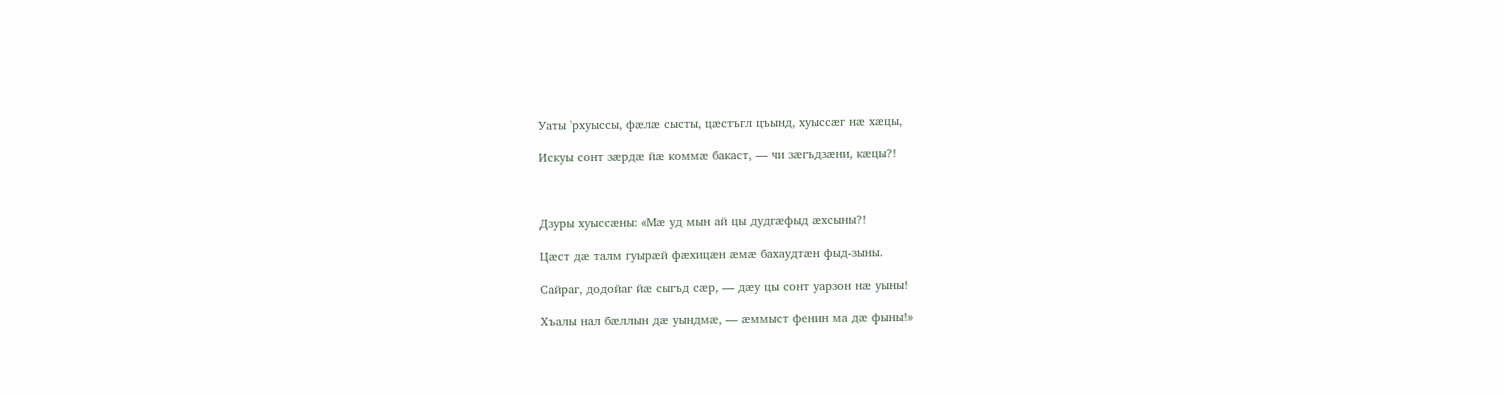Уаты 'рхуыссы, фæлæ сысты, цæстъгл цъынд, хуыссæг нæ хæцы,

Искуы сонт зæрдæ йæ коммæ бакаст, — чи зæгъдзæни, кæцы?!



Дзуры хуыссæны: «Мæ уд мын ай цы дудгæфыд æхсыны?!

Цæст дæ талм гуырæй фæхицæн æмæ бахаудтæн фыд-зыны.

Сайраг, додойаг йæ сыгъд сæр, — дæу цы сонт уарзон нæ уыны!

Хъалы нал бæллын дæ уындмæ, — æммыст фенин ма дæ фыны!»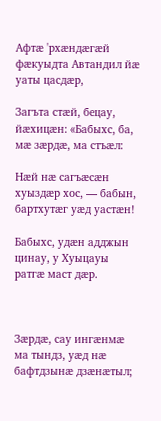Афтæ 'рхæндæгæй фæкуыдта Автандил йæ уаты цасдæр,

Загъта стæй, бецау, йæхицæн: «Бабыхс, ба, мæ зæрдæ, ма стъæл:

Нæй нæ сагъæсæн хуыздæр хос, — бабын, бартхутæг уæд уастæн!

Бабыхс, удæн адджын цинау, у Хуыцауы ратгæ маст дæр.



Зæрдæ, сау ингæнмæ ма тындз, уæд нæ бафтдзынæ дзæнæтыл;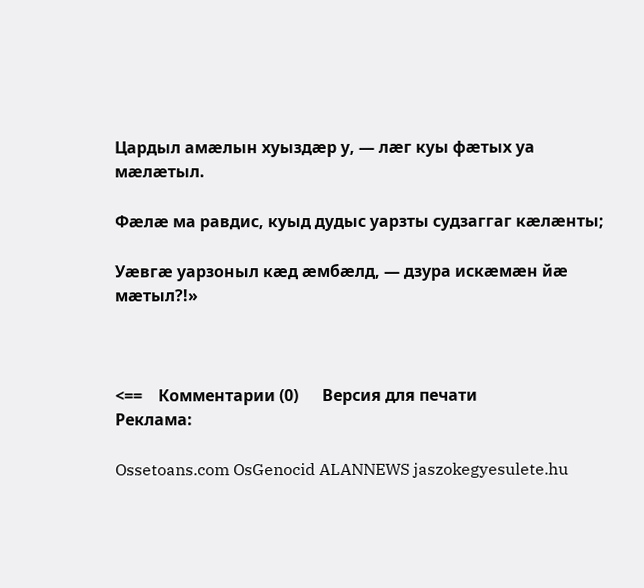Цардыл амæлын хуыздæр у, — лæг куы фæтых уа мæлæтыл.

Фæлæ ма равдис, куыд дудыс уарзты судзаггаг кæлæнты;

Уæвгæ уарзоныл кæд æмбæлд, — дзура искæмæн йæ мæтыл?!»



<==    Комментарии (0)      Версия для печати
Реклама:

Ossetoans.com OsGenocid ALANNEWS jaszokegyesulete.hu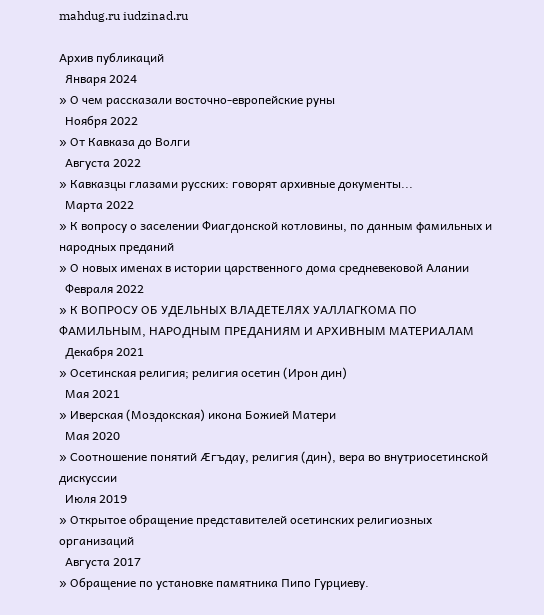mahdug.ru iudzinad.ru

Архив публикаций
  Января 2024
» О чем рассказали восточно-европейские руны
  Ноября 2022
» От Кавказа до Волги
  Августа 2022
» Кавказцы глазами русских: говорят архивные документы...
  Марта 2022
» К вопросу о заселении Фиагдонской котловины, по данным фамильных и народных преданий
» О новых именах в истории царственного дома средневековой Алании
  Февраля 2022
» К ВОПРОСУ ОБ УДЕЛЬНЫХ ВЛАДЕТЕЛЯХ УАЛЛАГКОМА ПО ФАМИЛЬНЫМ, НАРОДНЫМ ПРЕДАНИЯМ И АРХИВНЫМ МАТЕРИАЛАМ
  Декабря 2021
» Осетинская религия; религия осетин (Ирон дин)
  Мая 2021
» Иверская (Моздокская) икона Божией Матери
  Мая 2020
» Соотношение понятий Æгъдау, религия (дин), вера во внутриосетинской дискуссии
  Июля 2019
» Открытое обращение представителей осетинских религиозных организаций
  Августа 2017
» Обращение по установке памятника Пипо Гурциеву.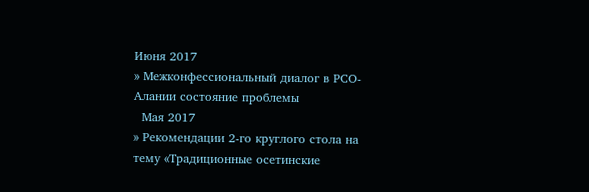Июня 2017
» Межконфессиональный диалог в РСО-Алании состояние проблемы
  Мая 2017
» Рекомендации 2-го круглого стола на тему «Традиционные осетинские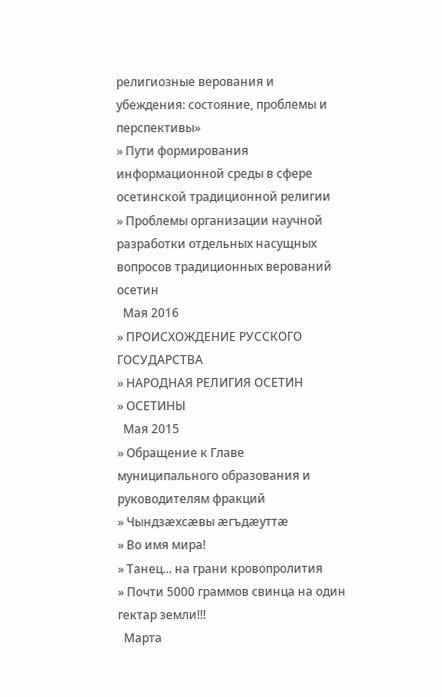религиозные верования и убеждения: состояние, проблемы и перспективы»
» Пути формирования информационной среды в сфере осетинской традиционной религии
» Проблемы организации научной разработки отдельных насущных вопросов традиционных верований осетин
  Мая 2016
» ПРОИСХОЖДЕНИЕ РУССКОГО ГОСУДАРСТВА
» НАРОДНАЯ РЕЛИГИЯ ОСЕТИН
» ОСЕТИНЫ
  Мая 2015
» Обращение к Главе муниципального образования и руководителям фракций
» Чындзӕхсӕвы ӕгъдӕуттӕ
» Во имя мира!
» Танец... на грани кровопролития
» Почти 5000 граммов свинца на один гектар земли!!!
  Марта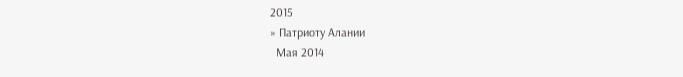2015
» Патриоту Алании
  Мая 2014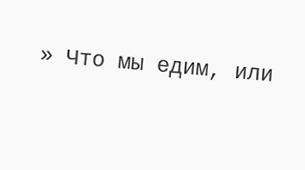» Что мы едим, или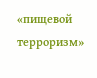«пищевой терроризм»